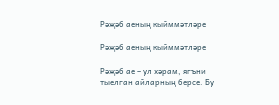Рәҗәб аеның кыйммәтләре

Рәҗәб аеның кыйммәтләре

Рәҗәб ае – ул хәрам, ягъни тыелган айларның берсе. Бу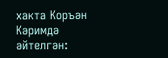хакта Коръән Кәримдә әйтелгән: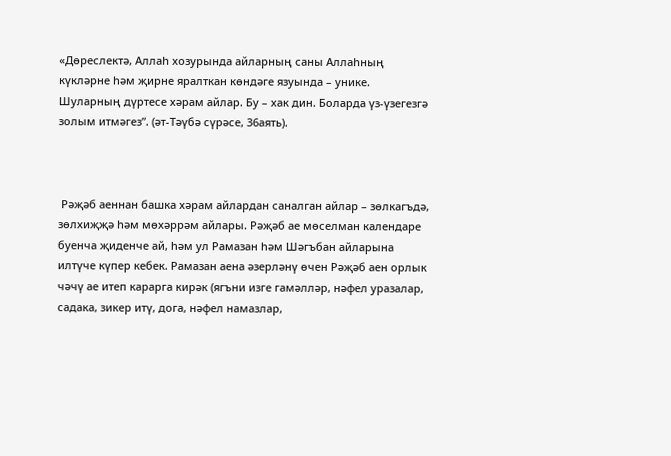«Дөреслектә, Аллаһ хозурында айларның саны Аллаһның күкләрне һәм җирне яралткан көндәге язуында – унике. Шуларның дүртесе хәрам айлар. Бу – хак дин. Боларда үз-үзегезгә золым итмәгез”. (әт-Тәүбә сүрәсе, 36аять).



 Рәҗәб аеннан башка хәрам айлардан саналган айлар – зөлкагъдә, зөлхиҗҗә һәм мөхәррәм айлары. Рәҗәб ае мөселман календаре буенча җиденче ай, һәм ул Рамазан һәм Шәгъбан айларына илтүче күпер кебек. Рамазан аена әзерләнү өчен Рәҗәб аен орлык чәчү ае итеп карарга кирәк (ягъни изге гамәлләр, нәфел уразалар, садака, зикер итү, дога, нәфел намазлар,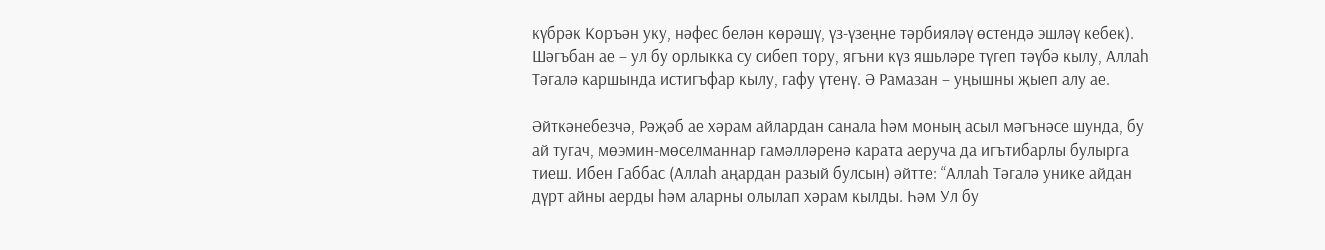күбрәк Коръән уку, нәфес белән көрәшү, үз-үзеңне тәрбияләү өстендә эшләү кебек). Шәгъбан ае – ул бу орлыкка су сибеп тору, ягъни күз яшьләре түгеп тәүбә кылу, Аллаһ Тәгалә каршында истигъфар кылу, гафу үтенү. Ә Рамазан – уңышны җыеп алу ае.

Әйткәнебезчә, Рәҗәб ае хәрам айлардан санала һәм моның асыл мәгънәсе шунда, бу ай тугач, мөэмин-мөселманнар гамәлләренә карата аеруча да игътибарлы булырга тиеш. Ибен Габбас (Аллаһ аңардан разый булсын) әйтте: “Аллаһ Тәгалә унике айдан дүрт айны аерды һәм аларны олылап хәрам кылды. Һәм Ул бу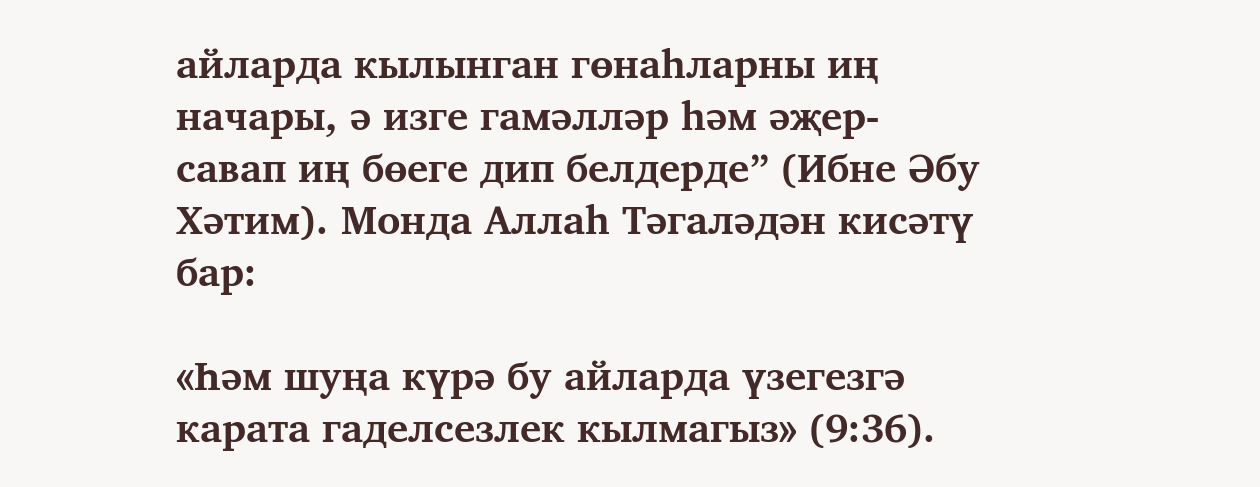айларда кылынган гөнаһларны иң начары, ә изге гамәлләр һәм әҗер-савап иң бөеге дип белдерде” (Ибне Әбу Хәтим). Монда Аллаһ Тәгаләдән кисәтү бар:

«Һәм шуңа күрә бу айларда үзегезгә карата гаделсезлек кылмагыз» (9:36).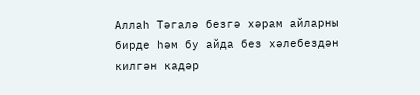Аллаһ Тәгалә безгә хәрам айларны бирде һәм бу айда без хәлебездән килгән кадәр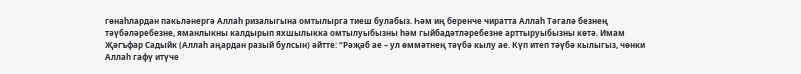гөнаһлардан пакьләнергә Аллаһ ризалыгына омтылырга тиеш булабыз. Һәм иң беренче чиратта Аллаһ Тәгалә безнең тәүбәләребезне, яманлыкны калдырып яхшылыкка омтылуыбызны һәм гыйбадәтләребезне арттыруыбызны көтә. Имам Җәгъфар Садыйк (Аллаһ аңардан разый булсын) әйтте: “Рәҗәб ае – ул өммәтнең тәүбә кылу ае. Күп итеп тәүбә кылыгыз, чөнки Аллаһ гафү итүче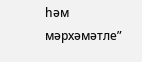һәм мәрхәмәтле”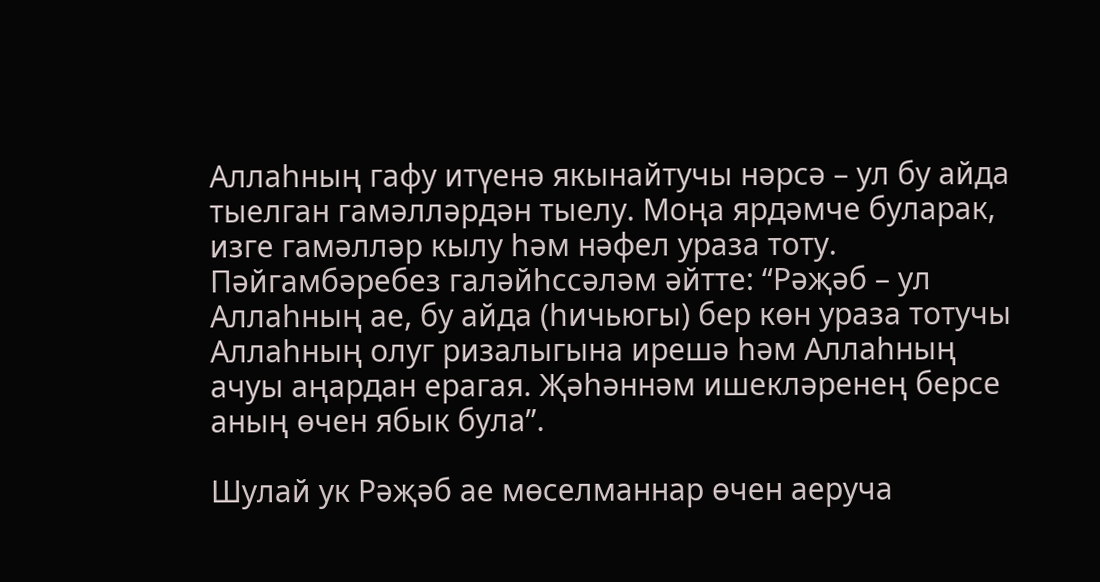Аллаһның гафу итүенә якынайтучы нәрсә – ул бу айда тыелган гамәлләрдән тыелу. Моңа ярдәмче буларак, изге гамәлләр кылу һәм нәфел ураза тоту. Пәйгамбәребез галәйһссәләм әйтте: “Рәҗәб – ул Аллаһның ае, бу айда (һичьюгы) бер көн ураза тотучы Аллаһның олуг ризалыгына ирешә һәм Аллаһның ачуы аңардан ерагая. Җәһәннәм ишекләренең берсе аның өчен ябык була”.

Шулай ук Рәҗәб ае мөселманнар өчен аеруча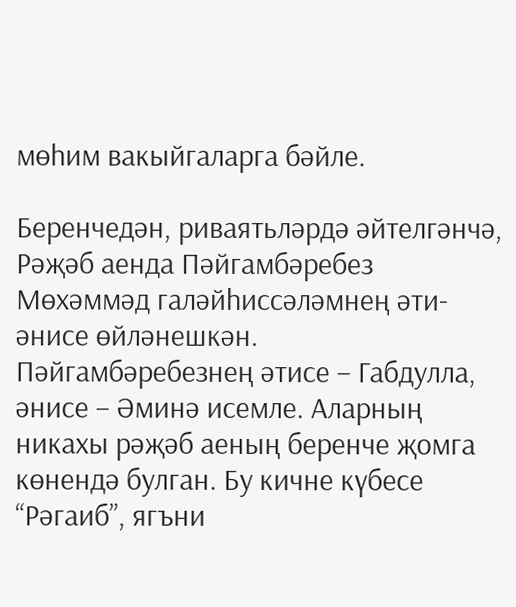мөһим вакыйгаларга бәйле.

Беренчедән, риваятьләрдә әйтелгәнчә, Рәҗәб аенда Пәйгамбәребез Мөхәммәд галәйһиссәләмнең әти-әнисе өйләнешкән. Пәйгамбәребезнең әтисе – Габдулла, әнисе – Әминә исемле. Аларның никахы рәҗәб аеның беренче җомга көнендә булган. Бу кичне күбесе “Рәгаиб”, ягъни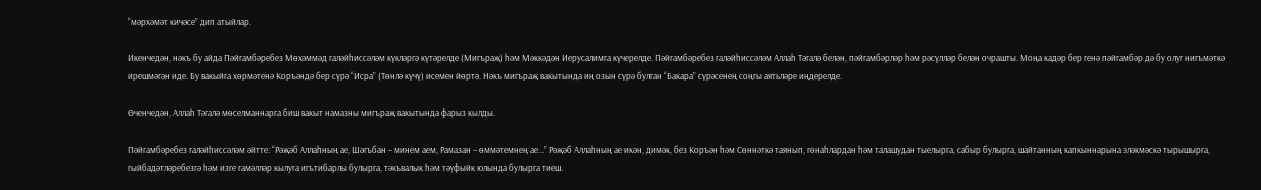“мәрхәмәт кичәсе” дип атыйлар.

Икенчедән, нәкъ бу айда Пәйгамбәребез Мөхәммәд галәйһиссәләм күкләргә күтәрелде (Мигъраҗ) һәм Мәккәдән Иерусалимга күчерелде. Пәйгамбәребез галәйһиссәләм Аллаһ Тәгалә белән, пәйгамбәрләр һәм рәсүлләр белән очрашты. Моңа кадәр бер генә пәйгамбәр дә бу олуг нигъмәткә ирешмәгән иде. Бу вакыйга хөрмәтенә Коръәндә бер сүрә “Исра” (Төнлә күчү) исемен йөртә. Нәкъ мигъраҗ вакытында иң озын сүрә булган “Бакара” сүрәсенең соңгы аятьләре иңдерелде.

Өченчедән, Аллаһ Тәгалә мөселманнарга биш вакыт намазны мигъраҗ вакытында фарыз кылды.

Пәйгамбәребез галәйһиссәләм әйтте: “Рәҗәб Аллаһның ае, Шәгъбан – минем аем, Рамазан – өммәтемнең ае...” Рәҗәб Аллаһның ае икән, димәк, без Коръән һәм Сөннәткә таянып, гөнаһлардан һәм талашудан тыелырга, сабыр булырга, шайтанның капкыннарына эләкмәскә тырышырга, гыйбадәтләребезгә һәм изге гамәлләр кылуга игътибарлы булырга, тәкъвалык һәм тәүфыйк юлында булырга тиеш.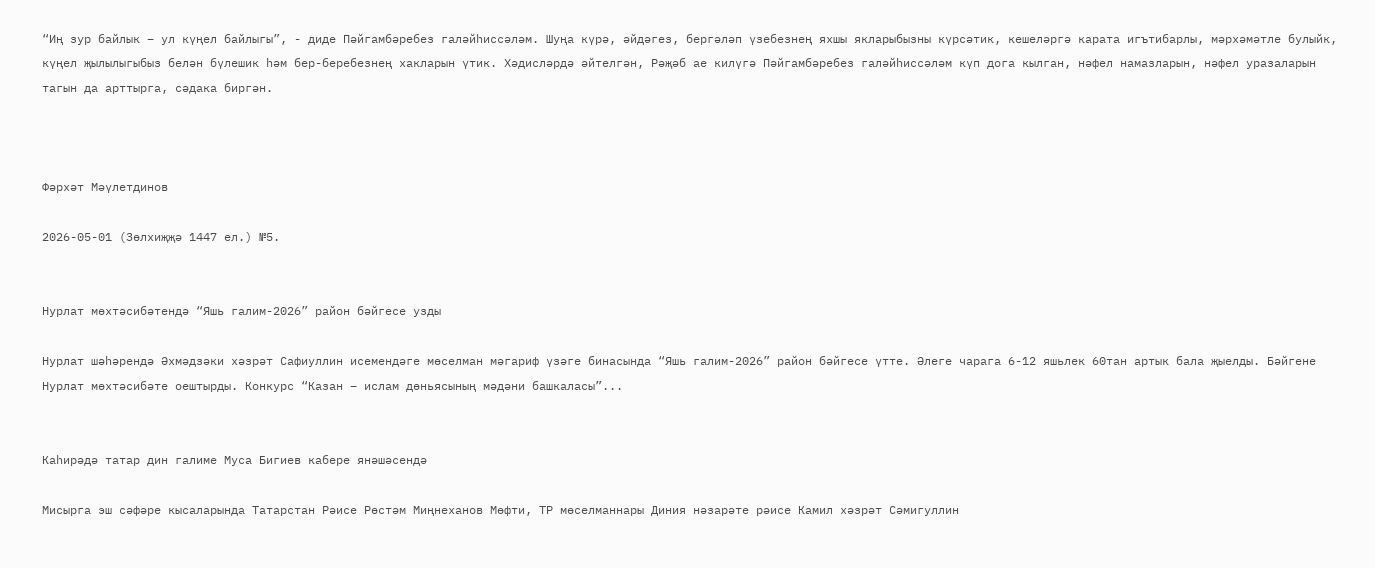“Иң зур байлык – ул күңел байлыгы”, - диде Пәйгамбәребез галәйһиссәләм. Шуңа күрә, әйдәгез, бергәләп үзебезнең яхшы якларыбызны күрсәтик, кешеләргә карата игътибарлы, мәрхәмәтле булыйк, күңел җылылыгыбыз белән бүлешик һәм бер-беребезнең хакларын үтик. Хәдисләрдә әйтелгән, Рәҗәб ае килүгә Пәйгамбәребез галәйһиссәләм күп дога кылган, нәфел намазларын, нәфел уразаларын тагын да арттырга, сәдака биргән.



Фәрхәт Мәүлетдинов

2026-05-01 (Зөлхиҗҗә 1447 ел.) №5.


Нурлат мөхтәсибәтендә “Яшь галим-2026” район бәйгесе узды

Нурлат шәһәрендә Әхмәдзәки хәзрәт Сафиуллин исемендәге мөселман мәгариф үзәге бинасында “Яшь галим-2026” район бәйгесе үтте. Әлеге чарага 6-12 яшьлек 60тан артык бала җыелды. Бәйгене Нурлат мөхтәсибәте оештырды. Конкурс “Казан – ислам дөньясының мәдәни башкаласы”...


Каһирәдә татар дин галиме Муса Бигиев кабере янәшәсендә

Мисырга эш сәфәре кысаларында Татарстан Рәисе Рөстәм Миңнеханов Мөфти, ТР мөселманнары Диния нәзарәте рәисе Камил хәзрәт Сәмигуллин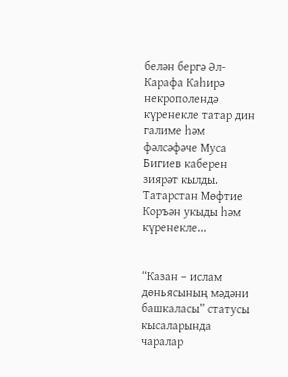белән бергә Әл-Карафа Каһирә некрополендә күренекле татар дин галиме һәм фәлсәфәче Муса Бигиев каберен зиярәт кылды. Татарстан Мөфтие Коръән укыды һәм күренекле...


“Казан – ислам дөньясының мәдәни башкаласы” статусы кысаларында чаралар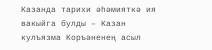Казанда тарихи әһәмияткә ия вакыйга булды – Казан кулъязма Коръәненең асыл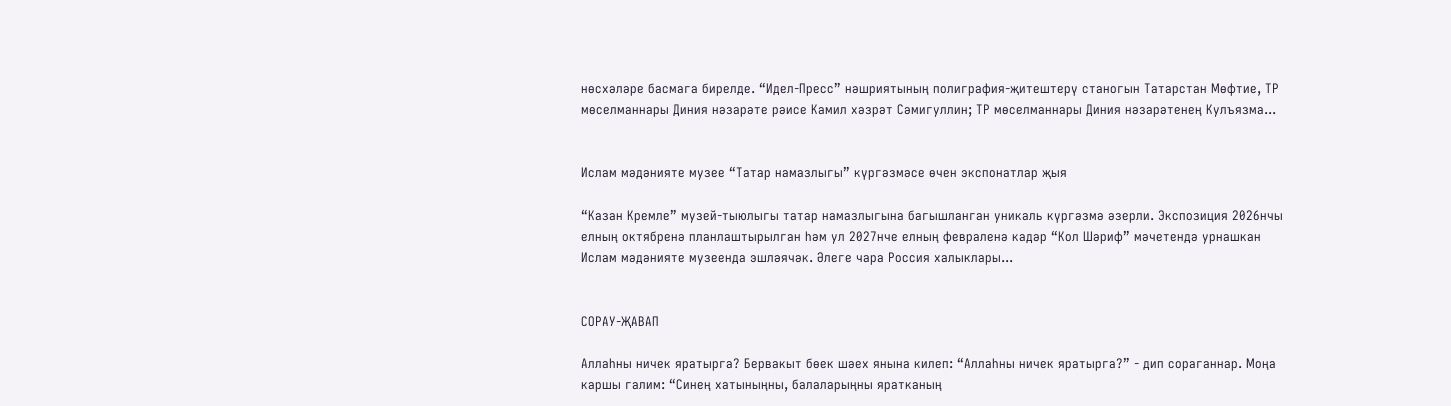нөсхәләре басмага бирелде. “Идел-Пресс” нәшриятының полиграфия-җитештерү станогын Татарстан Мөфтие, ТР мөселманнары Диния нәзарәте рәисе Камил хәзрәт Сәмигуллин; ТР мөселманнары Диния нәзарәтенең Кулъязма...


Ислам мәдәнияте музее “Татар намазлыгы” күргәзмәсе өчен экспонатлар җыя

“Казан Кремле” музей-тыюлыгы татар намазлыгына багышланган уникаль күргәзмә әзерли. Экспозиция 2026нчы елның октябренә планлаштырылган һәм ул 2027нче елның февраленә кадәр “Кол Шәриф” мәчетендә урнашкан Ислам мәдәнияте музеенда эшләячәк. Әлеге чара Россия халыклары...


СОРАУ-ҖАВАП

Аллаһны ничек яратырга? Бервакыт бөек шәех янына килеп: “Аллаһны ничек яратырга?” - дип сораганнар. Моңа каршы галим: “Синең хатыныңны, балаларыңны яратканың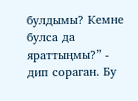булдымы? Кемне булса да яраттыңмы?” - дип сораган. Бу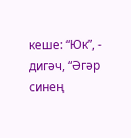кеше: “Юк”, - дигәч, “Әгәр синең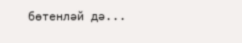бөтенләй дә...